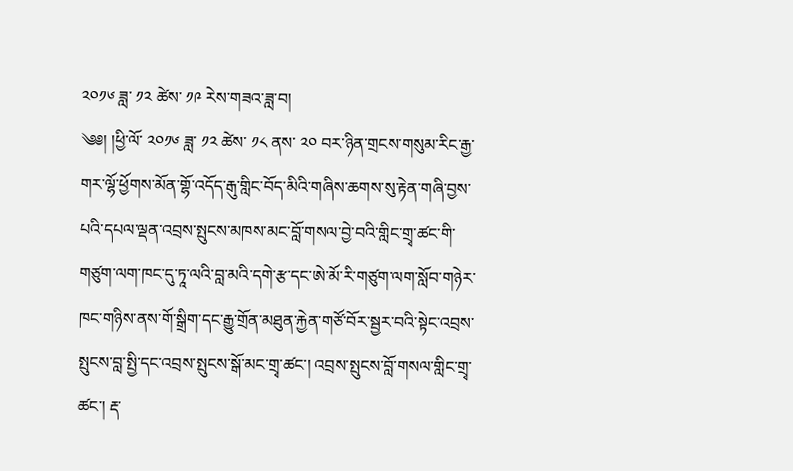༢༠༡༦ ཟླ་ ༡༢ ཚེས་ ༡༩ རེས་གཟའ་ཟླ་བ།
༄༅། །ཕྱི་ལོ་ ༢༠༡༦ ཟླ་ ༡༢ ཚེས་ ༡༨ ནས་ ༢༠ བར་ཉིན་གྲངས་གསུམ་རིང་རྒྱ་གར་ལྷོ་ཕྱོགས་མོན་གྷོ་འདོད་རྒུ་གླིང་བོད་མིའི་གཞིས་ཆགས་སུ་རྟེན་གཞི་བྱས་པའི་དཔལ་ལྡན་འབྲས་སྤུངས་མཁས་མང་བློ་གསལ་བྱེ་བའི་གླིང་གྲྭ་ཚང་གི་གཙུག་ལག་ཁང་དུ་ཏཱ་ལའི་བླ་མའི་དགེ་རྩ་དང་ཨེ་མོ་རི་གཙུག་ལག་སློབ་གཉེར་ཁང་གཉིས་ནས་གོ་སྒྲིག་དང་རྒྱུ་གྲོན་མཐུན་རྐྱེན་གཙོ་བོར་སྦྱར་བའི་སྟེང་འབྲས་སྤུངས་བླ་སྤྱི་དང་འབྲས་སྤུངས་སྒོ་མང་གྲྭ་ཚང་། འབྲས་སྤུངས་བློ་གསལ་གླིང་གྲྭ་ཚང་། རྡ་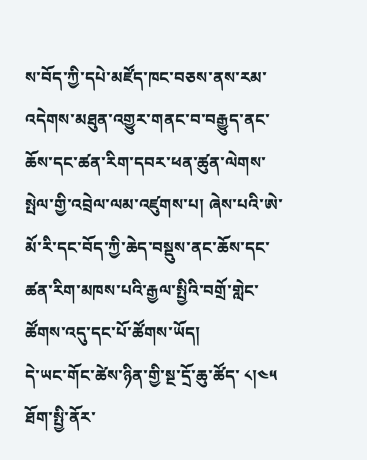ས་བོད་ཀྱི་དཔེ་མཛོད་ཁང་བཅས་ནས་རམ་འདེགས་མཐུན་འགྱུར་གནང་བ་བརྒྱུད་ནང་ཆོས་དང་ཚན་རིག་དབར་ཕན་ཚུན་ལེགས་སྤེལ་གྱི་འབྲེལ་ལམ་འཛུགས་པ། ཞེས་པའི་ཨེ་མོ་རི་དང་བོད་ཀྱི་ཆེད་བསྡུས་ནང་ཆོས་དང་ཚན་རིག་མཁས་པའི་རྒྱལ་སྤྱིའི་བགྲོ་གླེང་ཚོགས་འདུ་དང་པོ་ཚོགས་ཡོད།
དེ་ཡང་གོང་ཚེས་ཉིན་གྱི་སྔ་དྲོ་ཆུ་ཚོད་ ༨།༤༥ ཐོག་སྤྱི་ནོར་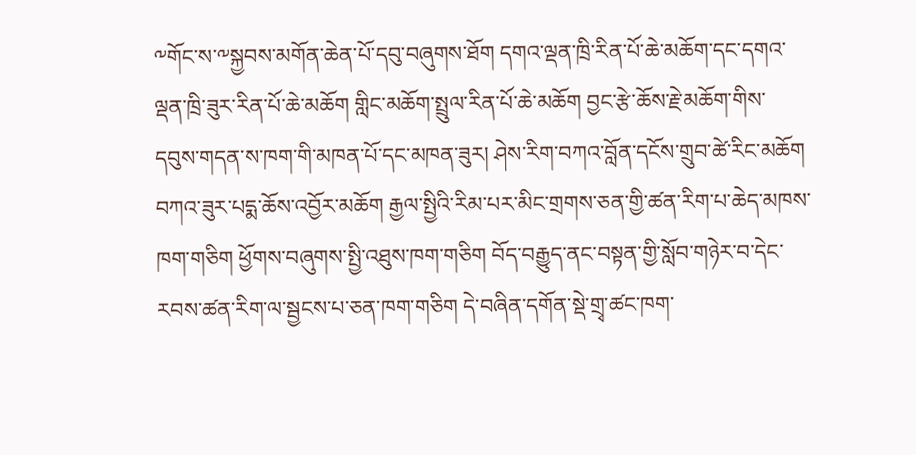༸གོང་ས་༸སྐྱབས་མགོན་ཆེན་པོ་དབུ་བཞུགས་ཐོག དགའ་ལྡན་ཁྲི་རིན་པོ་ཆེ་མཆོག་དང་དགའ་ལྡན་ཁྲི་ཟུར་རིན་པོ་ཆེ་མཆོག གླིང་མཆོག་སྤྲུལ་རིན་པོ་ཆེ་མཆོག བྱང་རྩེ་ཆོས་རྗེ་མཆོག་གིས་དབུས་གདན་ས་ཁག་གི་མཁན་པོ་དང་མཁན་ཟུར། ཤེས་རིག་བཀའ་བློན་དངོས་གྲུབ་ཚེ་རིང་མཆོག བཀའ་ཟུར་པདྨ་ཆོས་འབྱོར་མཆོག རྒྱལ་སྤྱིའི་རིམ་པར་མིང་གྲགས་ཅན་གྱི་ཚན་རིག་པ་ཆེད་མཁས་ཁག་གཅིག ཕྱོགས་བཞུགས་སྤྱི་འཐུས་ཁག་གཅིག བོད་བརྒྱུད་ནང་བསྟན་གྱི་སློབ་གཉེར་བ་དེང་རབས་ཚན་རིག་ལ་སྦྱངས་པ་ཅན་ཁག་གཅིག དེ་བཞིན་དགོན་སྡེ་གྲྭ་ཚང་ཁག་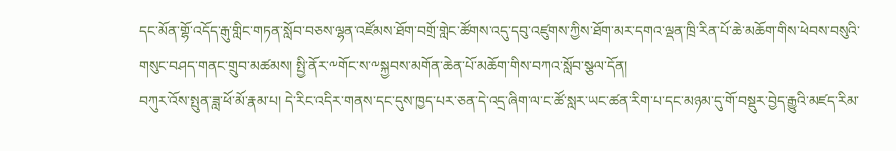དང་མོན་གྷོ་འདོད་རྒུ་གླིང་གཏན་སློབ་བཅས་ལྷན་འཛོམས་ཐོག་བགྲོ་གླེང་ཚོགས་འདུ་དབུ་འཛུགས་ཀྱིས་ཐོག་མར་དགའ་ལྡན་ཁྲི་རིན་པོ་ཆེ་མཆོག་གིས་ཕེབས་བསུའི་གསུང་བཤད་གནང་གྲུབ་མཚམས། སྤྱི་ནོར་༸གོང་ས་༸སྐྱབས་མགོན་ཆེན་པོ་མཆོག་གིས་བཀའ་སློབ་སྩལ་དོན།
བཀུར་འོས་སྤུན་ཟླ་ཕོ་མོ་རྣམ་པ། དེ་རིང་འདིར་གནས་དང་དུས་ཁྱད་པར་ཅན་དེ་འདྲ་ཞིག་ལ་ང་ཚོ་སླར་ཡང་ཚན་རིག་པ་དང་མཉམ་དུ་གོ་བསྡུར་བྱེད་རྒྱུའི་མཛད་རིམ་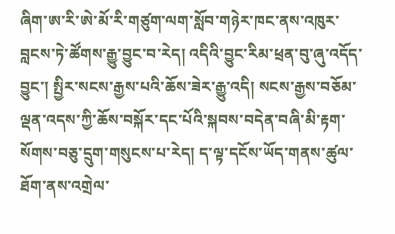ཞིག་ཨ་རི་ཨེ་མོ་རི་གཙུག་ལག་སློབ་གཉེར་ཁང་ནས་འཁུར་བླངས་ཏེ་ཚོགས་རྒྱུ་བྱུང་བ་རེད། འདིའི་བྱུང་རིམ་ཕྲན་བུ་ཞུ་འདོད་བྱུང་། སྤྱིར་སངས་རྒྱས་པའི་ཆོས་ཟེར་རྒྱུ་འདི། སངས་རྒྱས་བཅོམ་ལྡན་འདས་ཀྱི་ཆོས་བསྐོར་དང་པོའི་སྐབས་བདེན་བཞི་མི་རྟག་སོགས་བཅུ་དྲུག་གསུངས་པ་རེད། ད་ལྟ་དངོས་ཡོད་གནས་ཚུལ་ཐོག་ནས་འགྲེལ་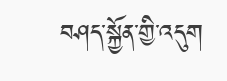བཤད་སྐྱོན་གྱི་འདུག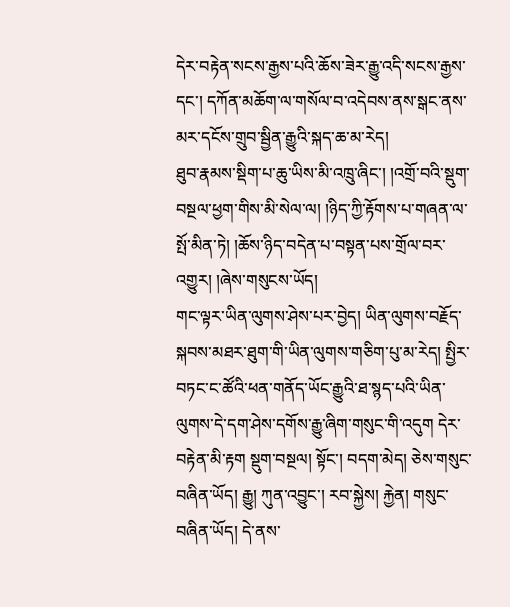དེར་བརྟེན་སངས་རྒྱས་པའི་ཆོས་ཟེར་རྒྱུ་འདི་སངས་རྒྱས་དང་། དཀོན་མཆོག་ལ་གསོལ་བ་འདེབས་ནས་སྒང་ནས་མར་དངོས་གྲུབ་སྦྱིན་རྒྱུའི་སྐད་ཆ་མ་རེད།
ཐུབ་རྣམས་སྡིག་པ་ཆུ་ཡིས་མི་འཁྲུ་ཞིང་། །འགྲོ་བའི་སྡུག་བསྔལ་ཕྱག་གིས་མི་སེལ་ལ། །ཉིད་ཀྱི་རྟོགས་པ་གཞན་ལ་སྤོ་མིན་ཏེ། །ཆོས་ཉིད་བདེན་པ་བསྟན་པས་གྲོལ་བར་འགྱུར། །ཞེས་གསུངས་ཡོད།
གང་ལྟར་ཡིན་ལུགས་ཤེས་པར་བྱེད། ཡིན་ལུགས་བརྗོད་སྐབས་མཐར་ཐུག་གི་ཡིན་ལུགས་གཅིག་པུ་མ་རེད། སྤྱིར་བཏང་ང་ཚོའི་ཕན་གནོད་ཡོང་རྒྱུའི་ཐ་སྙད་པའི་ཡིན་ལུགས་དེ་དག་ཤེས་དགོས་རྒྱུ་ཞིག་གསུང་གི་འདུག དེར་བརྟེན་མི་རྟག སྡུག་བསྔལ། སྟོང་། བདག་མེད། ཅེས་གསུང་བཞིན་ཡོད། རྒྱུ། ཀུན་འབྱུང་། རབ་སྐྱེས། རྐྱེན། གསུང་བཞིན་ཡོད། དེ་ནས་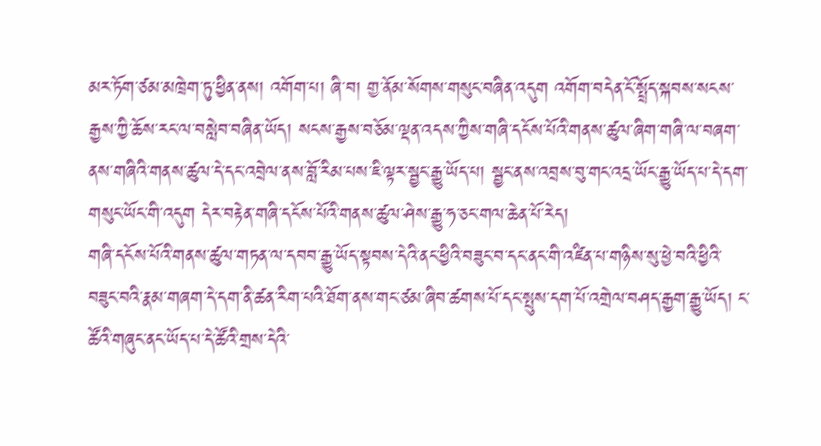མར་ཏོག་ཙམ་མཁྲེག་ཏུ་ཕྱིན་ནས། འགོག་པ། ཞི་བ། གྱ་ནོམ་སོགས་གསུང་བཞིན་འདུག འགོག་བདེན་ངོ་སྤྲོད་སྐབས་སངས་རྒྱས་ཀྱི་ཆོས་རང་ལ་བསླེབ་བཞིན་ཡོད། སངས་རྒྱས་བཅོམ་ལྡན་འདས་ཀྱིས་གཞི་དངོས་པོའི་གནས་ཚུལ་ཞིག་གཞི་ལ་བཞག་ནས་གཞིའི་གནས་ཚུལ་དེ་དང་འབྲེལ་ནས་བློ་རིམ་པས་ཇི་ལྟར་སྦྱང་རྒྱུ་ཡོད་པ། སྦྱང་ནས་འབྲས་བུ་གང་འདྲ་ཡོང་རྒྱུ་ཡོད་པ་དེ་དག་གསུང་ཡོང་གི་འདུག དེར་བརྟེན་གཞི་དངོས་པོའི་གནས་ཚུལ་ཤེས་རྒྱུ་ཧ་ཅང་གལ་ཆེན་པོ་རེད།
གཞི་དངོས་པོའི་གནས་ཚུལ་གཏན་ལ་དབབ་རྒྱུ་ཡོད་སྟབས་དེའི་ནང་ཕྱིའི་བཟུང་བ་དང་ནང་གི་འཛིན་པ་གཉིས་སུ་ཕྱེ་བའི་ཕྱིའི་བཟུང་བའི་རྣམ་གཞག་དེ་དག་ནི་ཚན་རིག་པའི་ཐོག་ནས་གང་ཙམ་ཞིབ་ཚགས་པོ་དང་སྤུས་དག་པོ་འགྲེལ་བཤད་རྒྱག་རྒྱུ་ཡོད། ང་ཚོའི་གཞུང་ནང་ཡོད་པ་དེ་ཚོའི་གྲས་དེའི་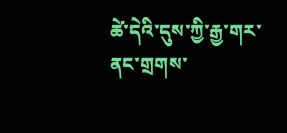ཚེ་དེའི་དུས་ཀྱི་རྒྱ་གར་ནང་གྲགས་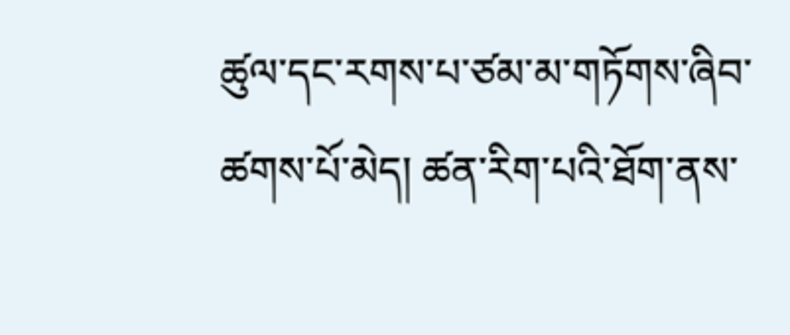ཚུལ་དང་རགས་པ་ཙམ་མ་གཏོགས་ཞིབ་ཚགས་པོ་མེད། ཚན་རིག་པའི་ཐོག་ནས་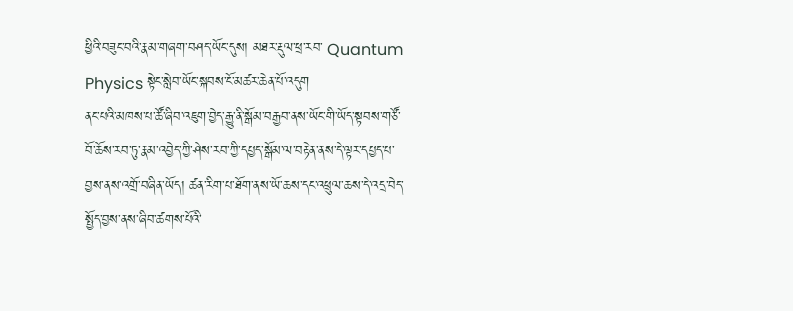ཕྱིའི་བཟུང་བའི་རྣམ་གཞག་བཤད་ཡོང་དུས། མཐར་རྡུལ་ཕྲ་རབ་ Quantum Physics སྟེང་སླེབ་ཡོང་སྐབས་ངོ་མཚར་ཆེན་པོ་འདུག
ནང་པའི་མཁས་པ་ཚོ་ཞིབ་འཇུག་བྱེད་རྒྱུ་ནི་སྒོམ་བརྒྱབ་ནས་ཡོང་གི་ཡོད་སྟབས་གཙོ་བོ་ཆོས་རབ་ཏུ་རྣམ་འབྱེད་ཀྱི་ཤེས་རབ་ཀྱི་དཔྱད་སྒོམ་ལ་བརྟེན་ནས་དེ་ལྟར་དཔྱད་པ་བྱས་ནས་འགྲོ་བཞིན་ཡོད། ཚན་རིག་པ་ཐོག་ནས་ཡོ་ཆས་དང་འཕྲུལ་ཆས་དེ་འདྲ་བེད་སྤྱོད་བྱས་ནས་ཞིབ་ཚགས་པོའི་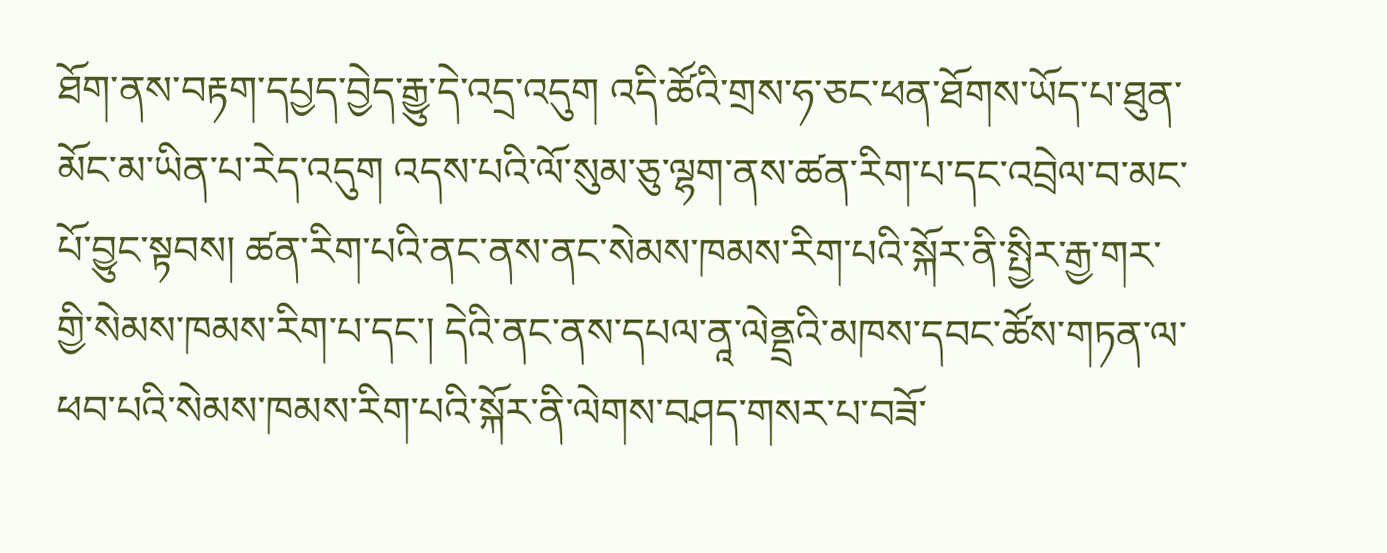ཐོག་ནས་བརྟག་དཔྱད་བྱེད་རྒྱུ་དེ་འདྲ་འདུག འདི་ཚོའི་གྲས་ཧ་ཅང་ཕན་ཐོགས་ཡོད་པ་ཐུན་མོང་མ་ཡིན་པ་རེད་འདུག འདས་པའི་ལོ་སུམ་ཅུ་ལྷག་ནས་ཚན་རིག་པ་དང་འབྲེལ་བ་མང་པོ་བྱུང་སྟབས། ཚན་རིག་པའི་ནང་ནས་ནང་སེམས་ཁམས་རིག་པའི་སྐོར་ནི་སྤྱིར་རྒྱ་གར་གྱི་སེམས་ཁམས་རིག་པ་དང་། དེའི་ནང་ནས་དཔལ་ནཱ་ལེནྡྲའི་མཁས་དབང་ཚོས་གཏན་ལ་ཕབ་པའི་སེམས་ཁམས་རིག་པའི་སྐོར་ནི་ལེགས་བཤད་གསར་པ་བཟོ་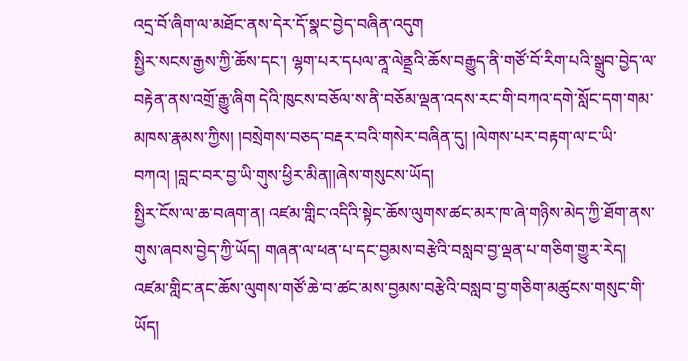འདྲ་བོ་ཞིག་ལ་མཐོང་ནས་དེར་དོ་སྣང་བྱེད་བཞིན་འདུག
སྤྱིར་སངས་རྒྱས་ཀྱི་ཆོས་དང་། ལྷག་པར་དཔལ་ནཱ་ལེནྡྲའི་ཆོས་བརྒྱུད་ནི་གཙོ་བོ་རིག་པའི་སྒྲུབ་བྱེད་ལ་བརྟེན་ནས་འགྲོ་རྒྱུ་ཞིག དེའི་ཁུངས་བཅོལ་ས་ནི་བཅོམ་ལྡན་འདས་རང་གི་བཀའ་དགེ་སློང་དག་གམ་མཁས་རྣམས་ཀྱིས། །བསྲེགས་བཅད་བརྡར་བའི་གསེར་བཞིན་དུ། །ལེགས་པར་བརྟག་ལ་ང་ཡི་བཀའ། །བླང་བར་བྱ་ཡི་གུས་ཕྱིར་མིན།།ཞེས་གསུངས་ཡོད།
སྤྱིར་ངོས་ལ་ཆ་བཞག་ན། འཛམ་གླིང་འདིའི་སྟེང་ཆོས་ལུགས་ཚང་མར་ཁ་ཞེ་གཉིས་མེད་ཀྱི་ཐོག་ནས་གུས་ཞབས་བྱེད་ཀྱི་ཡོད། གཞན་ལ་ཕན་པ་དང་བྱམས་བརྩེའི་བསླབ་བྱ་ལྡན་པ་གཅིག་གྱུར་རེད། འཛམ་གླིང་ནང་ཆོས་ལུགས་གཙོ་ཆེ་བ་ཚང་མས་བྱམས་བརྩེའི་བསླབ་བྱ་གཅིག་མཚུངས་གསུང་གི་ཡོད།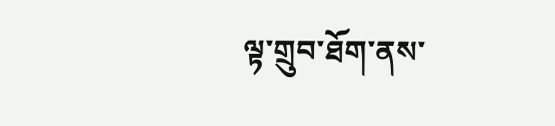ལྟ་གྲུབ་ཐོག་ནས་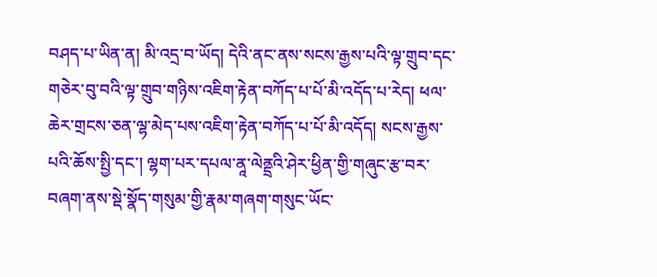བཤད་པ་ཡིན་ན། མི་འདྲ་བ་ཡོད། དེའི་ནང་ནས་སངས་རྒྱས་པའི་ལྟ་གྲུབ་དང་གཅེར་བུ་བའི་ལྟ་གྲུབ་གཉིས་འཇིག་རྟེན་བཀོད་པ་པོ་མི་འདོད་པ་རེད། ཕལ་ཆེར་གྲངས་ཅན་ལྷ་མེད་པས་འཇིག་རྟེན་བཀོད་པ་པོ་མི་འདོད། སངས་རྒྱས་པའི་ཆོས་སྤྱི་དང་། ལྷག་པར་དཔལ་ནཱ་ལེནྡྲའི་ཤེར་ཕྱིན་གྱི་གཞུང་རྩ་བར་བཞག་ནས་སྡེ་སྣོད་གསུམ་གྱི་རྣམ་གཞག་གསུང་ཡོང་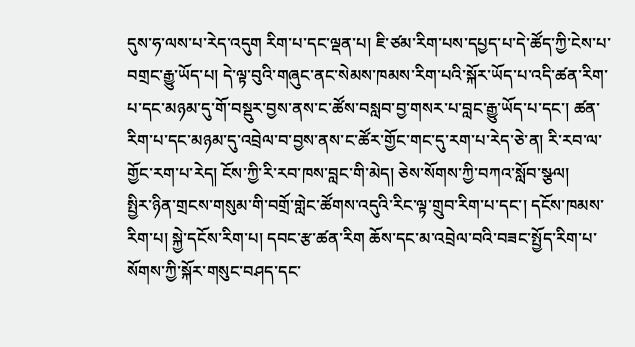དུས་ཧ་ལས་པ་རེད་འདུག རིག་པ་དང་ལྡན་པ། ཇི་ཙམ་རིག་པས་དཔྱད་པ་དེ་ཚོད་ཀྱི་ངེས་པ་བགྲང་རྒྱུ་ཡོད་པ། དེ་ལྟ་བུའི་གཞུང་ནང་སེམས་ཁམས་རིག་པའི་སྐོར་ཡོད་པ་འདི་ཚན་རིག་པ་དང་མཉམ་དུ་གོ་བསྡུར་བྱས་ནས་ང་ཚོས་བསླབ་བྱ་གསར་པ་བླང་རྒྱུ་ཡོད་པ་དང་། ཚན་རིག་པ་དང་མཉམ་དུ་འབྲེལ་བ་བྱས་ནས་ང་ཚོར་གྱོང་གང་དུ་རག་པ་རེད་ཅེ་ན། རི་རབ་ལ་གྱོང་རག་པ་རེད། ངོས་ཀྱི་རི་རབ་ཁས་བླང་གི་མེད། ཅེས་སོགས་ཀྱི་བཀའ་སློབ་སྩལ།
སྤྱིར་ཉིན་གྲངས་གསུམ་གི་བགྲོ་གླེང་ཚོགས་འདུའི་རིང་ལྟ་གྲུབ་རིག་པ་དང་། དངོས་ཁམས་རིག་པ། སྐྱེ་དངོས་རིག་པ། དབང་རྩ་ཚན་རིག ཆོས་དང་མ་འབྲེལ་བའི་བཟང་སྤྱོད་རིག་པ་སོགས་ཀྱི་སྐོར་གསུང་བཤད་དང་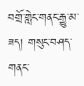བགྲོ་གླེང་གནང་རྒྱུ་མ་ཟད། གསུང་བཤད་གནང་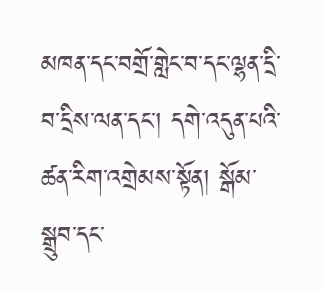མཁན་དང་བགྲོ་གླེང་བ་དང་ལྷན་དྲི་བ་དྲིས་ལན་དང་། དགེ་འདུན་པའི་ཚན་རིག་འགྲེམས་སྟོན། སྒོམ་སྒྲུབ་དང་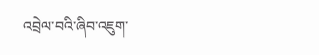འབྲེལ་བའི་ཞིབ་འཇུག་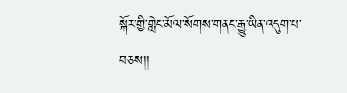སྐོར་གྱི་གླེང་མོལ་སོགས་གནང་རྒྱུ་ཡིན་འདུག་པ་བཅས།།